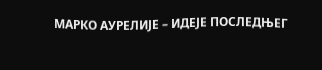МАРКО АУРЕЛИЈЕ – ИДЕЈЕ ПОСЛЕДЊЕГ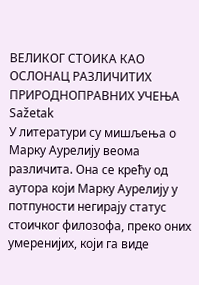ВЕЛИКОГ СТОИКА КАО ОСЛОНАЦ РАЗЛИЧИТИХ ПРИРОДНОПРАВНИХ УЧЕЊА
Sažetak
У литератури су мишљења о Марку Аурелију веома различита. Она се крећу од аутора који Марку Аурелију у потпуности негирају статус стоичког филозофа, преко оних умеренијих, који га виде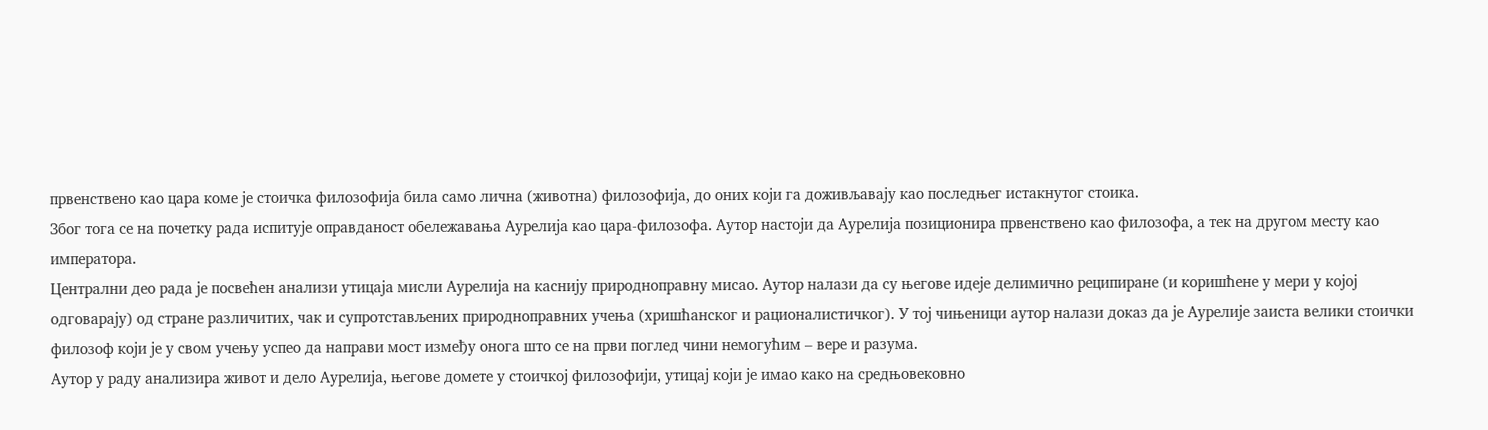првенствено као цара коме је стоичка филозофија била само лична (животна) филозофија, до оних који га доживљавају као последњег истакнутог стоика.
Због тога се на почетку рада испитује оправданост обележавања Аурелија као цара-филозофа. Аутор настоји да Аурелија позиционира првенствено као филозофа, а тек на другом месту као императора.
Централни део рада је посвећен анализи утицаја мисли Аурелија на каснију природноправну мисао. Аутор налази да су његове идеје делимично реципиране (и коришћене у мери у којој одговарају) од стране различитих, чак и супротстављених природноправних учења (хришћанског и рационалистичког). У тој чињеници аутор налази доказ да је Аурелије заиста велики стоички филозоф који је у свом учењу успео да направи мост између онога што се на први поглед чини немогућим – вере и разума.
Аутор у раду анализира живот и дело Аурелија, његовe домете у стоичкој филозофији, утицај који је имао како на средњовековно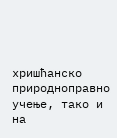хришћанско природноправно учење, тако и на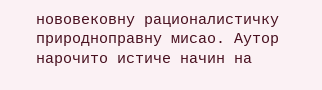нововековну рационалистичку природноправну мисао. Аутор нарочито истиче начин на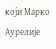који Марко Аурелије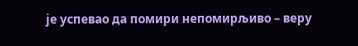је успевао да помири непомирљиво – веру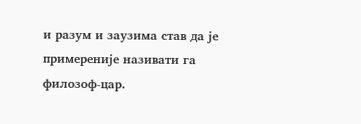и разум и заузима став да је примереније називати га филозоф-цар.